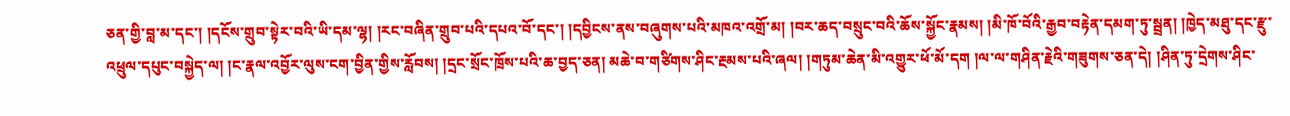ཅན་གྱི་བླ་མ་དང་། །དངོས་གྲུབ་སྟེར་བའི་ཡི་དམ་ལྷ། །རང་བཞིན་གྲུབ་པའི་དཔའ་བོ་དང་། །དབྱིངས་ནས་བཞུགས་པའི་མཁའ་འགྲོ་མ། །བར་ཆད་བསྲུང་བའི་ཆོས་སྐྱོང་རྣམས། །མི་ཁོ་བོའི་རྒྱབ་བརྟེན་དམག་ཏུ་སྦྲན། །ཁྱེད་མཐུ་དང་རྫུ་འཕྲུལ་དཔུང་བསྐྱེད་ལ། །ང་རྣལ་འབྱོར་ལུས་ངག་བྱིན་གྱིས་རློབས། །དྲང་སྲོང་ཁྲོས་པའི་ཆ་བྱད་ཅན། མཆེ་བ་གཙིགས་ཤིང་རྔམས་པའི་ཞལ། །གཏུམ་ཆེན་མི་འགྱུར་ཕོ་མོ་དག །ལ་ལ་གཤིན་རྗེའི་གཟུགས་ཅན་དེ། །ཤིན་ཏུ་དྲེགས་ཤིང་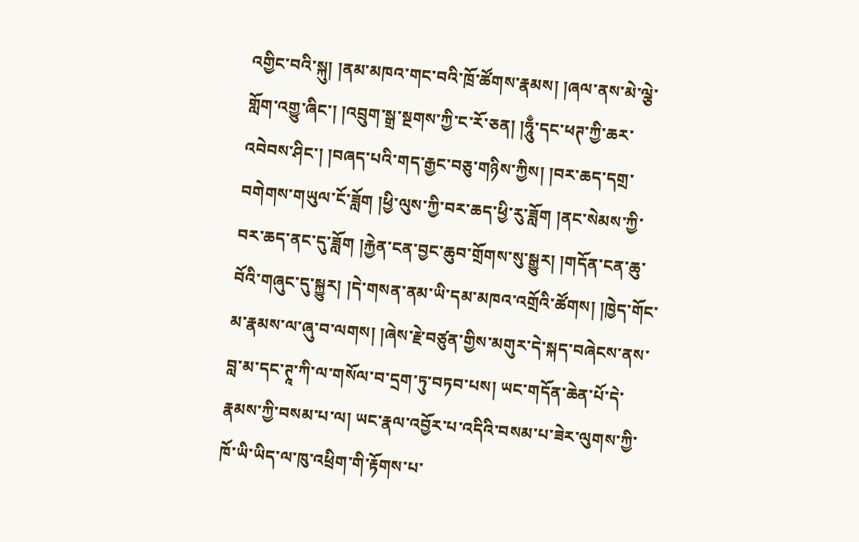འགྱིང་བའི་སྐུ། །ནམ་མཁའ་གང་བའི་ཁྲོ་ཚོགས་རྣམས། །ཞལ་ནས་མེ་ལྕེ་གློག་འགྱུ་ཞིང་། །འབྲུག་སྒྲ་སྔགས་ཀྱི་ང་རོ་ཅན། །ཧཱུྃ་དང་ཕཊ་ཀྱི་ཆར་འབེབས་ཤིང་། །བཞད་པའི་གད་རྒྱང་བཅུ་གཉིས་ཀྱིས། །བར་ཆད་དགྲ་བགེགས་གཡུལ་ངོ་ཟློག །ཕྱི་ལུས་ཀྱི་བར་ཆད་ཕྱི་རུ་ཟློག །ནང་སེམས་ཀྱི་བར་ཆད་ནང་དུ་ཟློག །རྐྱེན་ངན་བྱང་ཆུབ་གྲོགས་སུ་སྒྱུར། །གདོན་ངན་ཆུ་བོའི་གཞུང་དུ་སྐྱུར། །དེ་གསན་ནམ་ཡི་དམ་མཁའ་འགྲོའི་ཚོགས། །ཁྱེད་གོང་མ་རྣམས་ལ་ཞུ་བ་ལགས། །ཞེས་རྗེ་བཙུན་གྱིས་མགུར་དེ་སྐད་བཞེངས་ནས་བླ་མ་དང་ཊཱ་ཀི་ལ་གསོལ་བ་དྲག་ཏུ་བཏབ་པས། ཡང་གདོན་ཆེན་པོ་དེ་རྣམས་ཀྱི་བསམ་པ་ལ། ཡང་རྣལ་འབྱོར་པ་འདིའི་བསམ་པ་ཟེར་ལུགས་ཀྱི་ཁོ་ཡི་ཡིད་ལ་ཁུ་འཕྲིག་གི་རྟོགས་པ་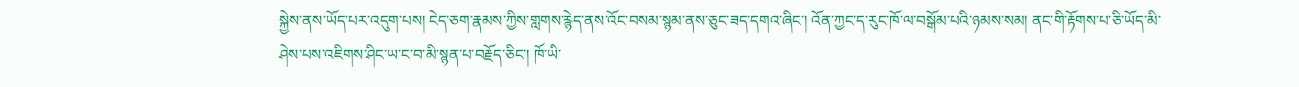སྐྱེས་ནས་ཡོད་པར་འདུག་པས། ངེད་ཅག་རྣམས་ཀྱིས་གླགས་རྙེད་ནས་འོང་བསམ་སྙམ་ནས་ཅུང་ཟད་དགའ་ཞིང་། འོན་ཀྱང་ད་རུང་ཁོ་ལ་བསྒོམ་པའི་ཉམས་སམ། ནང་གི་རྟོགས་པ་ཅི་ཡོད་མི་ཤེས་པས་འཇིགས་ཤིང་ཡ་ང་བ་མི་སྙན་པ་བརྗོད་ཅིང་། ཁོ་ཡི་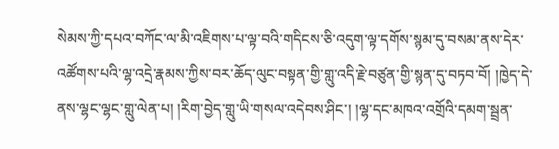སེམས་ཀྱི་དཔའ་བཀོང་ལ་མི་འཇིགས་པ་ལྟ་བའི་གདིངས་ཅི་འདུག་ལྟ་དགོས་སྙམ་དུ་བསམ་ནས་དེར་འཚོགས་པའི་ལྷ་འདྲེ་རྣམས་ཀྱིས་བར་ཆོད་ལུང་བསྟན་གྱི་གླུ་འདི་རྗེ་བཙུན་གྱི་སྙན་དུ་བཏབ་བོ། །ཁྱེད་དེ་ནས་ལྷང་ལྷང་གླུ་ལེན་པ། །རིག་བྱེད་གླུ་ཡི་གསལ་འདེབས་ཤིང་། །ལྷ་དང་མཁའ་འགྲོའི་དམག་སྦྲན་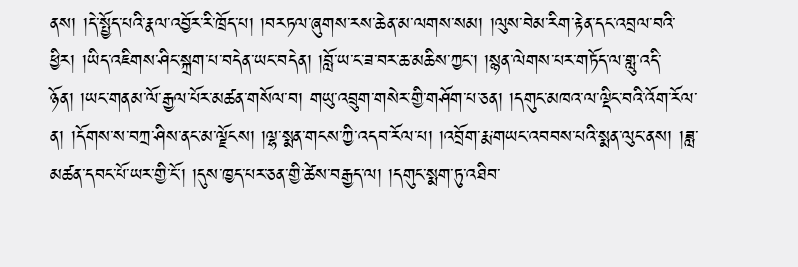ནས། །དེ་སྤྱོད་པའི་རྣལ་འབྱོར་རི་ཁྲོད་པ། །བརཏལ་ཞུགས་རས་ཆེན་མ་ལགས་སམ། །ལུས་བེམ་རིག་རྟེན་དང་འབྲལ་བའི་ཕྱིར། །ཡིད་འཇིགས་ཤིང་སྐྲག་པ་བདེན་ཡང་བདེན། །བློ་ཡ་ང་ཟ་བར་ཆ་མཆིས་ཀྱང་། །སྙན་ལེགས་པར་གཏོད་ལ་གླུ་འདི་ཉོན། །ཡང་གནམ་ལོ་རྒྱལ་པོར་མཚན་གསོལ་བ། གཡུ་འབྲུག་གསེར་གྱི་གཤོག་པ་ཅན། །དགུང་མཁའ་ལ་ལྡིང་བའི་འོག་རོལ་ན། །དོགས་ས་བཀྲ་ཤིས་ནང་མ་ལྗོངས། །ལྷ་སྨན་གངས་ཀྱི་འདབ་རོལ་པ། །འབྲོག་རྨ་གཡང་འབབས་པའི་སྨན་ལུང་ནས། །ཟླ་མཚན་དབང་པོ་ཡར་གྱི་ངོ་། །དུས་ཁྱད་པར་ཅན་གྱི་ཚེས་བརྒྱད་ལ། །དགུང་སྨག་ཏུ་འཐིབ་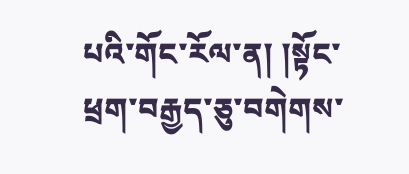པའི་གོང་རོལ་ན། །སྟོང་ཕྲག་བརྒྱད་ཅུ་བགེགས་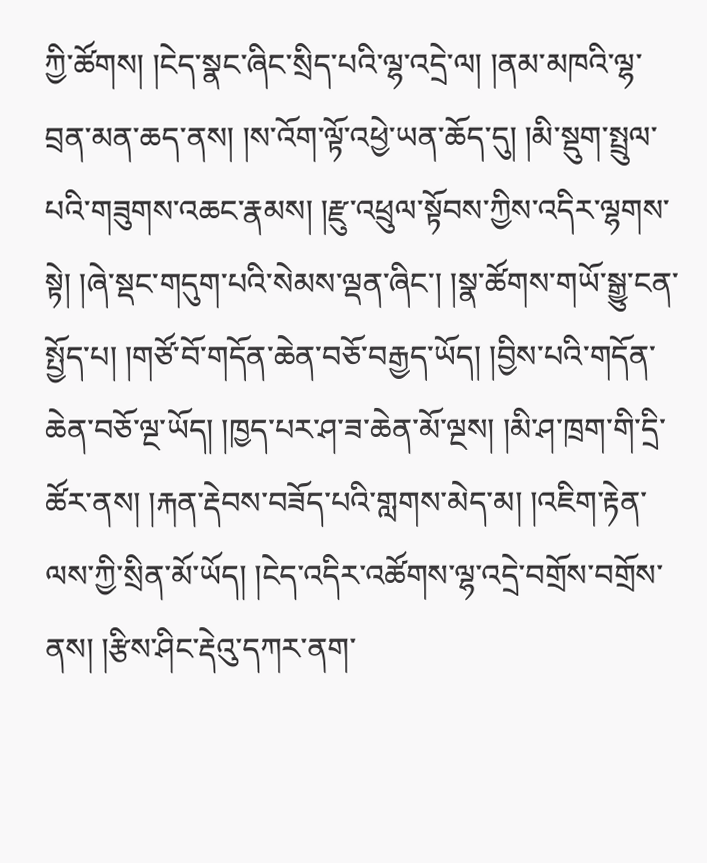ཀྱི་ཚོགས། །ངེད་སྣང་ཞིང་སྲིད་པའི་ལྷ་འདྲེ་ལ། །ནམ་མཁའི་ལྷ་བྲན་མན་ཆད་ནས། །ས་འོག་ལྟོ་འཕྱེ་ཡན་ཆོད་དུ། །མི་སྡུག་སྤྲུལ་པའི་གཟུགས་འཆང་རྣམས། །རྫུ་འཕྲུལ་སྟོབས་ཀྱིས་འདིར་ལྷགས་སྟེ། །ཞེ་སྡང་གདུག་པའི་སེམས་ལྡན་ཞིང་། །སྣ་ཚོགས་གཡོ་སྒྱུ་ངན་སྤྱོད་པ། །གཙོ་བོ་གདོན་ཆེན་བཅོ་བརྒྱད་ཡོད། །བྱིས་པའི་གདོན་ཆེན་བཅོ་ལྔ་ཡོད། །ཁྱད་པར་ཤ་ཟ་ཆེན་མོ་ལྔས། །མི་ཤ་ཁྲག་གི་དྲི་ཚོར་ནས། །རྐན་རྡེབས་བཟོད་པའི་གླགས་མེད་མ། །འཇིག་རྟེན་ལས་ཀྱི་སྲིན་མོ་ཡོད། །ངེད་འདིར་འཚོགས་ལྷ་འདྲེ་བགྲོས་བགྲོས་ནས། །རྩིས་ཤིང་རྡེའུ་དཀར་ནག་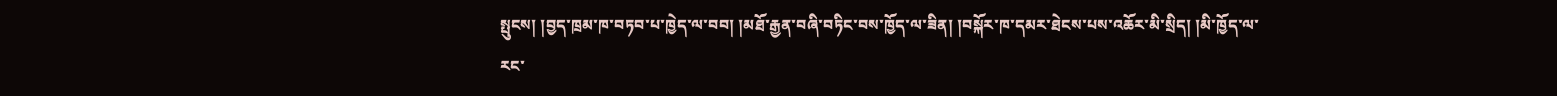སྤུངས། །བྱད་ཁྲམ་ཁ་བཏབ་པ་ཁྱེད་ལ་བབ། །མཐོ་རྒྱན་བཞི་བཏིང་བས་ཁྱོད་ལ་ཟིན། །བསྐོར་ཁ་དམར་ཐེངས་པས་འཆོར་མི་སྲིད། །མི་ཁྱོད་ལ་རང་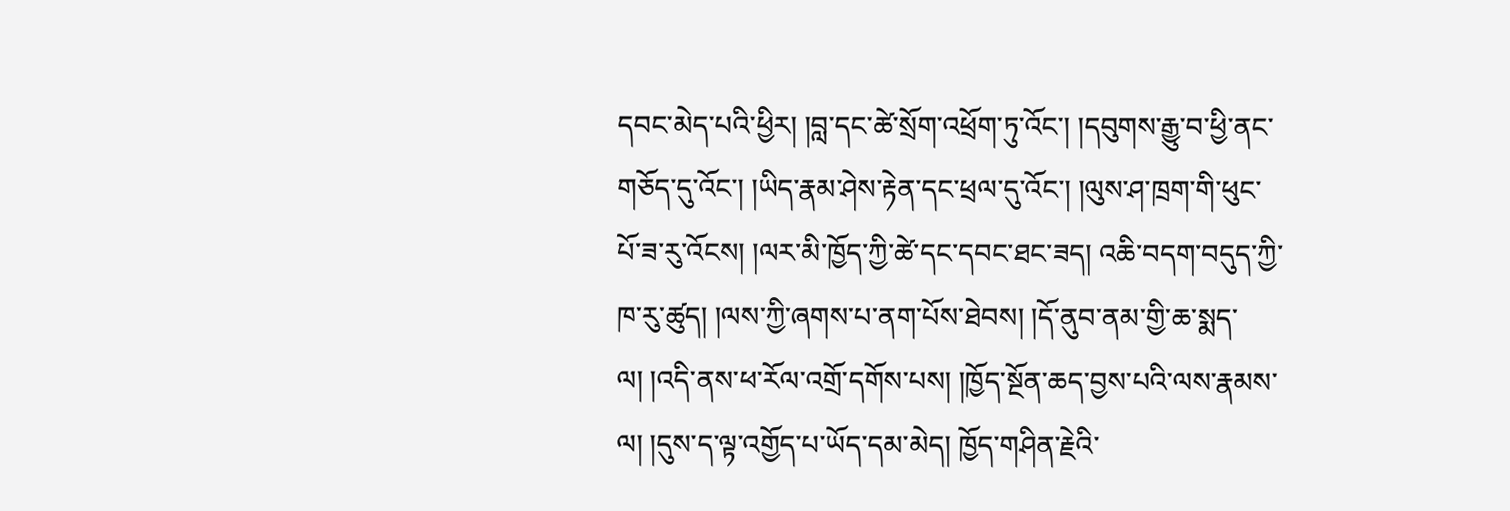དབང་མེད་པའི་ཕྱིར། །བླ་དང་ཚེ་སྲོག་འཕྲོག་ཏུ་འོང་། །དབུགས་རྒྱུ་བ་ཕྱི་ནང་གཅོད་དུ་འོང་། །ཡིད་རྣམ་ཤེས་རྟེན་དང་ཕྲལ་དུ་འོང་། །ལུས་ཤ་ཁྲག་གི་ཕུང་པོ་ཟ་རུ་འོངས། །ལར་མི་ཁྱོད་ཀྱི་ཚེ་དང་དབང་ཐང་ཟད། འཆི་བདག་བདུད་ཀྱི་ཁ་རུ་ཚུད། །ལས་ཀྱི་ཞགས་པ་ནག་པོས་ཐེབས། །དོ་ནུབ་ནམ་གྱི་ཆ་སྨད་ལ། །འདི་ནས་ཕ་རོལ་འགྲོ་དགོས་པས། །ཁྱོད་སྔོན་ཆད་བྱས་པའི་ལས་རྣམས་ལ། །དུས་ད་ལྟ་འགྱོད་པ་ཡོད་དམ་མེད། ཁྱོད་གཤིན་རྗེའི་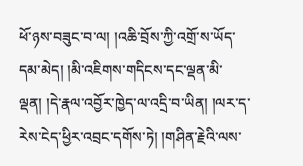ཕོ་ཉས་བཟུང་བ་ལ། །འཆི་བྲོས་ཀྱི་འགྲོ་ས་ཡོད་དམ་མེད། །མི་འཇིགས་གདིངས་དང་ལྡན་མི་ལྡན། །དེ་རྣལ་འབྱོར་ཁྱེད་ལ་འདྲི་བ་ཡིན། །ལར་ད་རེས་ངེད་ཕྱིར་འབྲང་དགོས་ཏེ། །གཤིན་རྗེའི་ལས་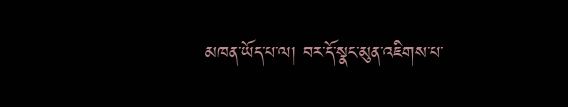མཁན་ཡོད་པ་ལ། བར་དོ་སྣང་མུན་འཇིགས་པ་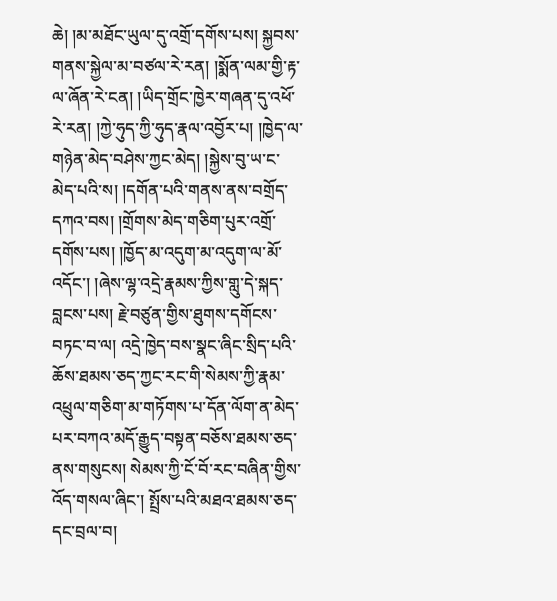ཆེ། །མ་མཐོང་ཡུལ་དུ་འགྲོ་དགོས་པས། སྐྱབས་གནས་སྐྱེལ་མ་བཙལ་རེ་རན། །སྨོན་ལམ་གྱི་རྟ་ལ་ཞོན་རེ་ངན། །ཡིད་གྲོང་ཁྱེར་གཞན་དུ་འཕོ་རེ་རན། །ཀྱེ་ཧུད་ཀྱི་ཧུད་རྣལ་འབྱོར་པ། །ཁྱེད་ལ་གཉེན་མེད་བཤེས་ཀྱང་མེད། །སྐྱེས་བུ་ཡ་ང་མེད་པའི་ས། །དགོན་པའི་གནས་ནས་བགྲོད་དཀའ་བས། །གྲོགས་མེད་གཅིག་པུར་འགྲོ་དགོས་པས། །ཁྱོད་མ་འདུག་མ་འདུག་ལ་མོ་འདོང་། །ཞེས་ལྷ་འདྲེ་རྣམས་ཀྱིས་གླུ་དེ་སྐད་བླངས་པས། རྗེ་བཙུན་གྱིས་ཐུགས་དགོངས་བཏང་བ་ལ། འདྲེ་ཁྱེད་བས་སྣང་ཞིང་སྲིད་པའི་ཆོས་ཐམས་ཅད་ཀྱང་རང་གི་སེམས་ཀྱི་རྣམ་འཕྲུལ་གཅིག་མ་གཏོགས་པ་དོན་ལོག་ན་མེད་པར་བཀའ་མདོ་རྒྱུད་བསྟན་བཅོས་ཐམས་ཅད་ནས་གསུངས། སེམས་ཀྱི་ངོ་བོ་རང་བཞིན་གྱིས་འོད་གསལ་ཞིང་། སྤྲོས་པའི་མཐའ་ཐམས་ཅད་དང་བྲལ་བ།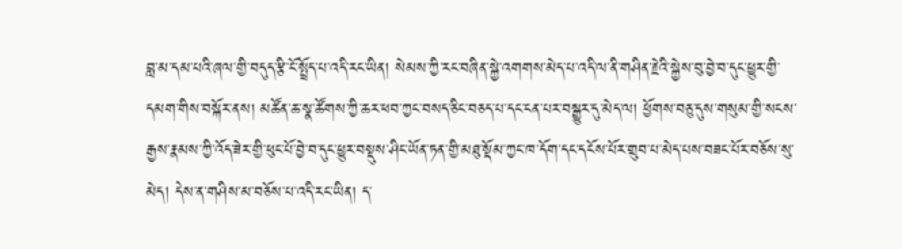བླ་མ་དམ་པའི་ཞལ་གྱི་བདུད་རྩི་ངོ་སྤྲོད་པ་འདི་རང་ཡིན། སེམས་ཀྱི་རང་བཞིན་སྐྱེ་འགགས་མེད་པ་འདི་ལ་ནི་གཤིན་རྗེའི་སྐྱེས་བུ་བྱེ་བ་དུང་ཕྱུར་གྱི་དམག་གིས་བསྐོར་ནས། མཚོན་ཆ་སྣ་ཚོགས་ཀྱི་ཆར་ཕབ་ཀྱང་བསད་ཅིང་བཅད་པ་དང་ངན་པར་བསྒྱུར་དུ་མེད་ལ། ཕྱོགས་བཅུ་དུས་གསུམ་གྱི་སངས་རྒྱས་རྣམས་ཀྱི་འོད་ཟེར་གྱི་ཕུང་པོ་བྱེ་བ་དུང་ཕྱུར་བསྡུས་ཤིང་ཡོན་ཏན་གྱི་མཐུ་སྡོམ་ཀྱང་ཁ་དོག་དང་དངོས་པོར་གྲུབ་པ་མེད་པས་བཟང་པོར་བཅོས་སུ་མེད། དེས་ན་གཤིས་མ་བཅོས་པ་འདི་རང་ཡིན། ད་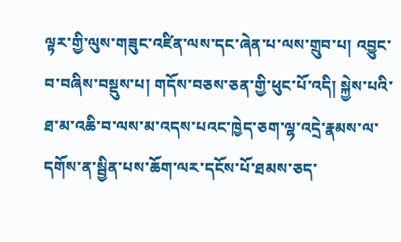ལྟར་གྱི་ལུས་གཟུང་འཛིན་ལས་དང་ཞེན་པ་ལས་གྲུབ་པ། འབྱུང་བ་བཞིས་བསྡུས་པ། གདོས་བཅས་ཅན་གྱི་ཕུང་པོ་འདི། སྐྱེས་པའི་ཐ་མ་འཆི་བ་ལས་མ་འདས་པའང་ཁྱེད་ཅག་ལྷ་འདྲེ་རྣམས་ལ་དགོས་ན་སྦྱིན་པས་ཆོག་ལར་དངོས་པོ་ཐམས་ཅད་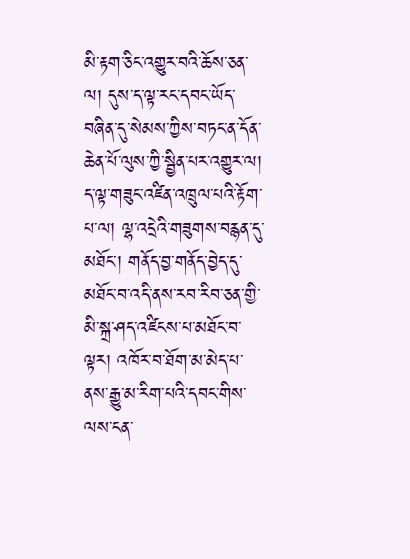མི་རྟག་ཅིང་འགྱུར་བའི་ཆོས་ཅན་ལ། དུས་ད་ལྟ་རང་དབང་ཡོད་བཞིན་དུ་སེམས་ཀྱིས་བཏང་ན་དོན་ཆེན་པོ་ལུས་ཀྱི་སྦྱིན་པར་འགྱུར་ལ། ད་ལྟ་གཟུང་འཛིན་འཁྲུལ་པའི་རྟོག་པ་ལ། ལྷ་འདྲེའི་གཟུགས་བརྙན་དུ་མཐོང་། གནོད་བྱ་གནོད་བྱེད་དུ་མཐོང་བ་འདི་ནས་རབ་རིབ་ཅན་གྱི་མི་སྐྲ་ཤད་འཛིངས་པ་མཐོང་བ་ལྟར། འཁོར་བ་ཐོག་མ་མེད་པ་ནས་རྒྱུ་མ་རིག་པའི་དབང་གིས་ལས་ངན་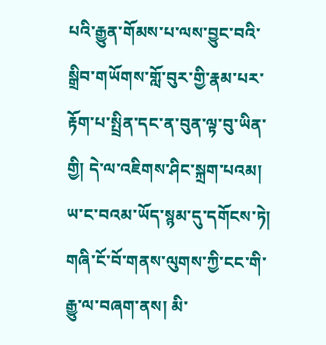པའི་རྒྱུན་གོམས་པ་ལས་བྱུང་བའི་སྒྲིབ་གཡོགས་གློ་བུར་གྱི་རྣམ་པར་རྟོག་པ་སྤྲིན་དང་ན་བུན་ལྟ་བུ་ཡིན་གྱི། དེ་ལ་འཇིགས་ཤིང་སྐྲག་པའམ། ཡ་ང་བའམ་ཡོད་སྙམ་དུ་དགོངས་ཏེ། གཞི་ངོ་བོ་གནས་ལུགས་ཀྱི་ངང་གི་རྒྱུ་ལ་བཞག་ནས། མི་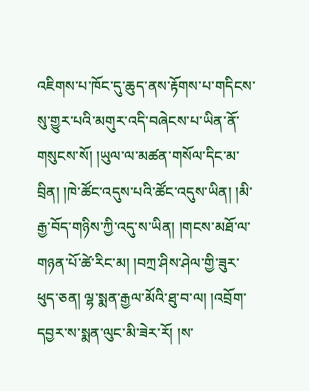འཇིགས་པ་ཁོང་དུ་ཆུད་ནས་རྟོགས་པ་གདིངས་སུ་གྱུར་པའི་མགུར་འདི་བཞེངས་པ་ཡིན་ནོ་གསུངས་སོ། །ཡུལ་ལ་མཚན་གསོལ་དིང་མ་བྲིན། །ཁེ་ཚོང་འདུས་པའི་ཚོང་འདུས་ཡིན། །མི་རྒྱ་བོད་གཉིས་ཀྱི་འདུ་ས་ཡིན། །གངས་མཐོ་ལ་གཉན་པོ་ཚེ་རིང་མ། །བཀྲ་ཤིས་ཤེལ་གྱི་ཟུར་ཕུད་ཅན། ལྷ་སྨན་རྒྱལ་མོའི་ཐུ་བ་ལ། །འབྲོག་དབྱར་ས་སྨན་ལུང་མི་ཟེར་རོ། །ས་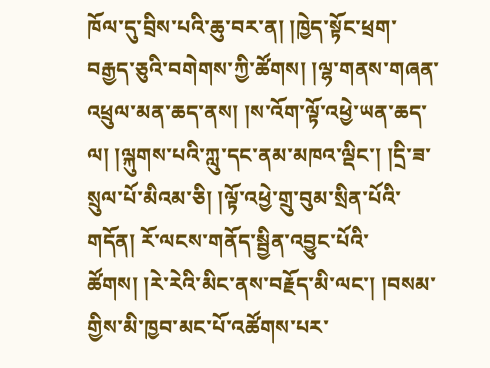ཁོལ་དུ་བྲིས་པའི་ཆུ་བར་ན། །ཁྱེད་སྟོང་ཕྲག་བརྒྱད་ཅུའི་བགེགས་ཀྱི་ཚོགས། །ལྷ་གནས་གཞན་འཕྲུལ་མན་ཆད་ནས། །ས་འོག་ལྟོ་འཕྱེ་ཡན་ཆད་ལ། །ལྐུགས་པའི་ཀླུ་དང་ནམ་མཁའ་ལྡིང་། །དྲི་ཟ་སྲུལ་པོ་མིའམ་ཅི། །ལྟོ་འཕྱེ་གྲུ་བུམ་སྲིན་པོའི་གདོན། རོ་ལངས་གནོད་སྦྱིན་འབྱུང་པོའི་ཚོགས། །རེ་རེའི་མིང་ནས་བརྗོད་མི་ལང་། །བསམ་གྱིས་མི་ཁྱབ་མང་པོ་འཚོགས་པར་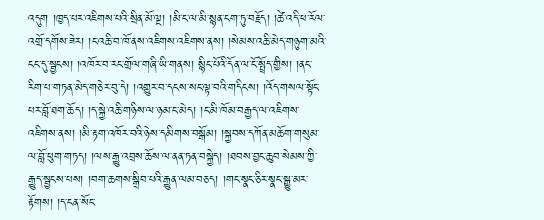འདུག །ཁྱད་པར་འཇིགས་པའི་སྲིན་མོ་ལྔ། །མི་ང་ལ་མི་སྙན་ངག་ཏུ་བརྗོད། །ཚེ་འདི་ཕ་རོལ་འགྲོ་དགོས་ཟེར། །ང་འཆི་བ་ཁོ་ནས་འཇིགས་འཇིགས་ནས། །སེམས་འཆི་མེད་གཉུག་མའི་ངང་དུ་སྦྱངས། །འཁོར་བ་རང་གྲོལ་གཞི་ཡི་གནས། སྙིང་པོའི་དོན་ལ་ངོ་སྤྲོད་གྱིས། །ནང་རིག་པ་གཏན་མེད་གཅེར་བུ་དེ། །འགྱུར་བ་དངས་སང་ལྟ་བའི་གདིངས། །འོད་གསལ་སྟོང་པར་བློ་ཐག་ཆོད། །ད་སྐྱེ་འཆི་གཉིས་ལ་ཉམ་ང་མེད། །ང་མི་ཁོམ་བརྒྱད་ལ་འཇིགས་འཇིགས་ནས། །མི་རྟག་འཁོར་བའི་ཉེས་དམིགས་བསྒོམ། །སྐྱབས་དཀོན་མཆོག་གསུམ་ལ་བློ་ཕུག་གཏད། །ལས་རྒྱུ་འབྲས་ཆོས་ལ་ནན་ཏན་བསྐྱེད། །ཐབས་བྱང་ཆུབ་སེམས་ཀྱི་རྒྱུད་སྦྱངས་པས། །བག་ཆགས་སྒྲིབ་པའི་རྒྱུན་ལམ་བཅད། །གང་སྣང་ཅིར་སྣང་སྒྱུ་མར་རྟོགས། །ད་ངན་སོང་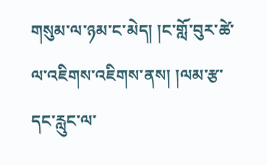གསུམ་ལ་ཉམ་ང་མེད། །ང་གློ་བུར་ཚེ་ལ་འཇིགས་འཇིགས་ནས། །ལམ་རྩ་དང་རླུང་ལ་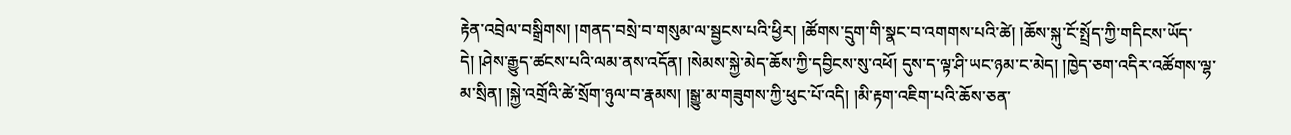རྟེན་འབྲེལ་བསྒྲིགས། །གནད་བསྲེ་བ་གསུམ་ལ་སྦྱངས་པའི་ཕྱིར། །ཚོགས་དྲུག་གི་སྣང་བ་འགགས་པའི་ཚེ། །ཆོས་སྐུ་ངོ་སྤྲོད་ཀྱི་གདིངས་ཡོད་དེ། །ཤེས་རྒྱུད་ཚངས་པའི་ལམ་ནས་འདོན། །སེམས་སྐྱེ་མེད་ཆོས་ཀྱི་དབྱིངས་སུ་འཕོ། དུས་ད་ལྟ་ཤི་ཡང་ཉམ་ང་མེད། །ཁྱེད་ཅག་འདིར་འཚོགས་ལྷ་མ་སྲིན། །སྐྱེ་འགྲོའི་ཚེ་སྲོག་ཉུལ་བ་རྣམས། །སྒྱུ་མ་གཟུགས་ཀྱི་ཕུང་པོ་འདི། །མི་རྟག་འཇིག་པའི་ཆོས་ཅན་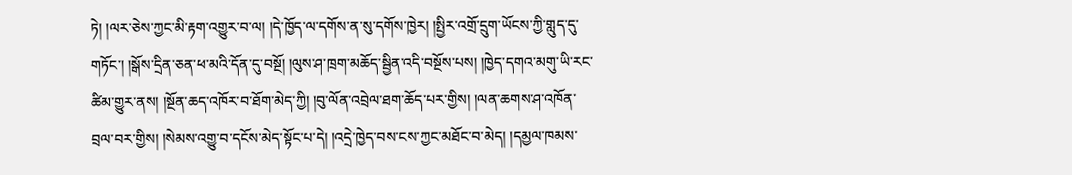ཏེ། །ལར་ཅེས་ཀྱང་མི་རྟག་འགྱུར་བ་ལ། །དེ་ཁྱོད་ལ་དགོས་ན་སུ་དགོས་ཁྱེར། །སྤྱིར་འགྲོ་དྲུག་ཡོངས་ཀྱི་གླུད་དུ་གཏོང་། །སྒོས་དྲིན་ཅན་ཕ་མའི་དོན་དུ་བསྔོ། །ལུས་ཤ་ཁྲག་མཆོད་སྦྱིན་འདི་བསྔོས་པས། །ཁྱེད་དགའ་མགུ་ཡི་རང་ཚིམ་གྱུར་ནས། །སྔོན་ཆད་འཁོར་བ་ཐོག་མེད་ཀྱི། །བུ་ལོན་འབྲེལ་ཐག་ཆོད་པར་གྱིས། །ལན་ཆགས་ཤ་འཁོན་བྲལ་བར་གྱིས། །སེམས་འགྱུ་བ་དངོས་མེད་སྟོང་པ་དེ། །འདྲེ་ཁྱེད་བས་ངས་ཀྱང་མཐོང་བ་མེད། །དམྱལ་ཁམས་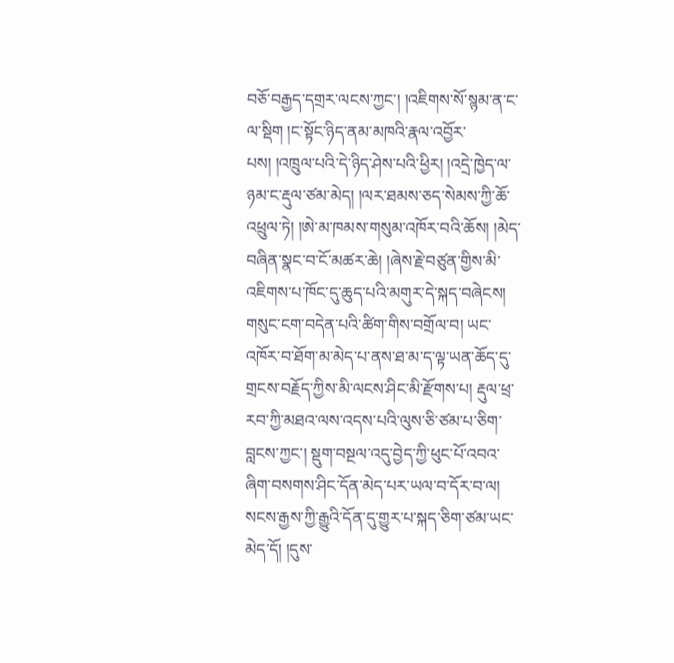བཅོ་བརྒྱད་དགྲར་ལངས་ཀྱང་། །འཇིགས་སོ་སྙམ་ན་ང་ལ་སྡིག །ང་སྟོང་ཉིད་ནམ་མཁའི་རྣལ་འབྱོར་པས། །འཁྲུལ་པའི་དེ་ཉིད་ཤེས་པའི་ཕྱིར། །འདྲེ་ཁྱེད་ལ་ཉམ་ང་རྡུལ་ཙམ་མེད། །ལར་ཐམས་ཅད་སེམས་ཀྱི་ཆོ་འཕྲུལ་ཏེ། །ཨེ་མ་ཁམས་གསུམ་འཁོར་བའི་ཆོས། །མེད་བཞིན་སྣང་བ་ངོ་མཚར་ཆེ། །ཞེས་རྗེ་བཙུན་གྱིས་མི་འཇིགས་པ་ཁོང་དུ་ཆུད་པའི་མགུར་དེ་སྐད་བཞེངས། གསུང་ངག་བདེན་པའི་ཚིག་གིས་བགྲོལ་བ། ཡང་འཁོར་བ་ཐོག་མ་མེད་པ་ནས་ཐ་མ་ད་ལྟ་ཡན་ཆོད་དུ་གྲངས་བརྗོད་ཀྱིས་མི་ལངས་ཤིང་མི་རྫོགས་པ། རྡུལ་ཕྲ་རབ་ཀྱི་མཐའ་ལས་འདས་པའི་ལུས་ཅི་ཙམ་པ་ཅིག་བླངས་ཀྱང་། སྡུག་བསྔལ་འདུ་བྱེད་ཀྱི་ཕུང་པོ་འབའ་ཞིག་བསགས་ཤིང་དོན་མེད་པར་ཡལ་བ་དོར་བ་ལ། སངས་རྒྱས་ཀྱི་རྒྱུའི་དོན་དུ་གྱུར་པ་སྐད་ཅིག་ཙམ་ཡང་མེད་དོ། །དུས་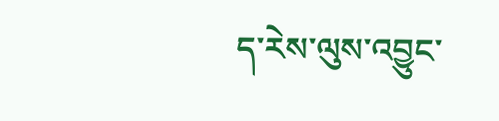ད་རེས་ལུས་འབྱུང་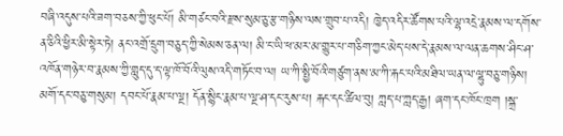བཞི་འདུས་པའི་ཟག་བཅས་ཀྱི་ཕུང་པོ། མི་གཙང་བའི་རྫས་སུམ་ཅུ་རྩ་གཉིས་ལས་གྲུབ་པ་འདི། ཁྱེད་འདིར་ཚོགས་པའི་ལྷ་འདྲེ་རྣམས་ལ་དགོས་ན་ཅིའི་ཕྱིར་མི་སྟེར་ཏེ། ནང་འགྲོ་དྲུག་བཅུད་ཀྱི་སེམས་ཅན་ལ། མི་ང་ཡི་ཕ་མར་མ་གྱུར་པ་གཅིག་ཀྱང་མེད་པས་དེ་རྣམས་ལ་ལན་ཆགས་ཤིང་ཤ་འཁོན་གཉེར་བ་རྣམས་ཀྱི་གླུད་དུ་ད་ལྟ་ཁོ་བོའི་ལུས་འདི་གཏོང་བ་ལ། ཡ་ཀི་སྤྱི་བོའི་གཙུག་ནས་མ་ཀི་རྐང་པའི་མཐིལ་ཡན་ལ་ལྷུ་བཅུ་གཉིས། མགོ་དང་བཅུ་གསུམ། དབང་པོ་རྣམ་པ་ལྔ། དོན་སྙིང་རྣམ་པ་ལྔ་ཤ་དང་རུས་པ། རྐང་དང་ཚིལ་བུ། ཀླད་པ་ཀླད་རྒྱ། ཞག་དང་ཁོང་ཁྲག །སྐྲ་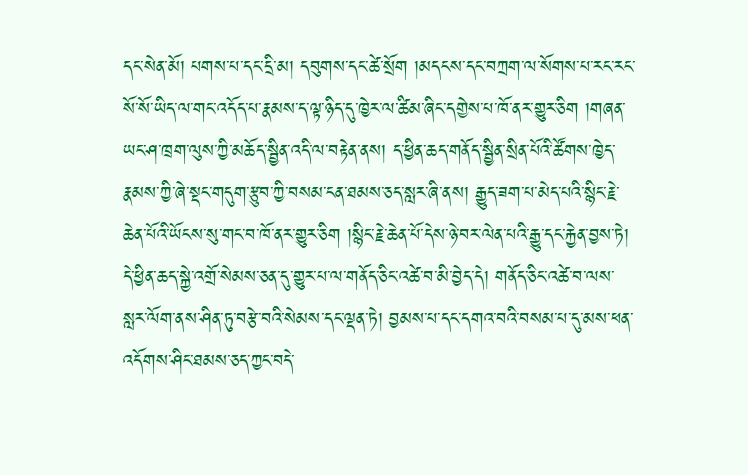དང་སེན་མོ། པགས་པ་དང་དྲི་མ། དབུགས་དང་ཚེ་སྲོག །མདངས་དང་བཀྲག་ལ་སོགས་པ་རང་རང་སོ་སོ་ཡིད་ལ་གང་འདོད་པ་རྣམས་ད་ལྟ་ཉིད་དུ་ཁྱེར་ལ་ཚིམ་ཞིང་དགྱེས་པ་ཁོ་ནར་གྱུར་ཅིག །གཞན་ཡང་ཤ་ཁྲག་ལུས་ཀྱི་མཆོད་སྦྱིན་འདི་ལ་བརྟེན་ནས། ད་ཕྱིན་ཆད་གནོད་སྦྱིན་སྲིན་པོའི་ཚོགས་ཁྱེད་རྣམས་ཀྱི་ཞེ་སྡང་གདུག་རྩུབ་ཀྱི་བསམ་ངན་ཐམས་ཅད་སླར་ཞི་ནས། རྒྱུད་ཟག་པ་མེད་པའི་སྙིང་རྗེ་ཆེན་པོའི་ཡོངས་སུ་གང་བ་ཁོ་ནར་གྱུར་ཅིག །སྙིང་རྗེ་ཆེན་པོ་དེས་ཉེ་བར་ལེན་པའི་རྒྱུ་དང་རྐྱེན་བྱས་ཏེ། དེ་ཕྱིན་ཆད་སྐྱེ་འགྲོ་སེམས་ཅན་དུ་གྱུར་པ་ལ་གནོད་ཅིང་འཚེ་བ་མི་བྱེད་དེ། གནོད་ཅིང་འཚེ་བ་ལས་སླར་ལོག་ནས་ཤིན་ཏུ་བརྩེ་བའི་སེམས་དང་ལྡན་ཏེ། བྱམས་པ་དང་དགའ་བའི་བསམ་པ་དུ་མས་ཕན་འདོགས་ཤིང་ཐམས་ཅད་ཀྱང་བདེ་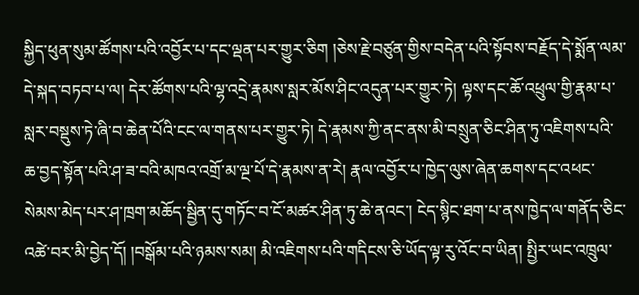སྐྱིད་ཕུན་སུམ་ཚོགས་པའི་འབྱོར་པ་དང་ལྡན་པར་གྱུར་ཅིག །ཅེས་རྗེ་བཙུན་གྱིས་བདེན་པའི་སྟོབས་བརྗོད་དེ་སྨོན་ལམ་དེ་སྐད་བཏབ་པ་ལ། དེར་ཚོགས་པའི་ལྷ་འདྲེ་རྣམས་སླར་མོས་ཤིང་འདུན་པར་གྱུར་ཏེ། ལྟས་དང་ཆོ་འཕྲུལ་གྱི་རྣམ་པ་སླར་བསྡུས་ཏེ་ཞི་བ་ཆེན་པོའི་ངང་ལ་གནས་པར་གྱུར་ཏེ། དེ་རྣམས་ཀྱི་ནང་ནས་མི་བསྲུན་ཅིང་ཤིན་ཏུ་འཇིགས་པའི་ཆ་བྱད་སྟོན་པའི་ཤ་ཟ་བའི་མཁའ་འགྲོ་མ་ལྔ་པོ་དེ་རྣམས་ན་རེ། རྣལ་འབྱོར་པ་ཁྱེད་ལུས་ཞེན་ཆགས་དང་འཕང་སེམས་མེད་པར་ཤ་ཁྲག་མཆོད་སྦྱིན་དུ་གཏོང་བ་ངོ་མཚར་ཤིན་ཏུ་ཆེ་ནའང་། ངེད་སྙིང་ཐག་པ་ནས་ཁྱེད་ལ་གནོད་ཅིང་འཚེ་བར་མི་བྱེད་དོ། །བསྒོམ་པའི་ཉམས་སམ། མི་འཇིགས་པའི་གདིངས་ཅི་ཡོད་ལྟ་རུ་འོང་བ་ཡིན། སྤྱིར་ཡང་འཁྲུལ་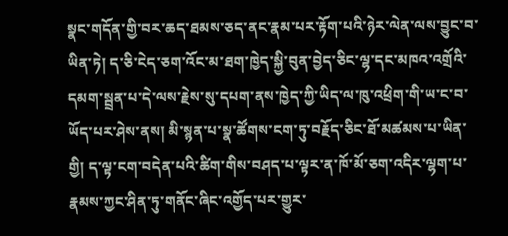སྣང་གདོན་གྱི་བར་ཆད་ཐམས་ཅད་ནང་རྣམ་པར་རྟོག་པའི་ཉེར་ལེན་ལས་བྱུང་བ་ཡིན་ཏེ། ད་ཅི་ངེད་ཅག་འོང་མ་ཐག་ཁྱེད་སྐྱི་བུན་བྱེད་ཅིང་ལྷ་དང་མཁའ་འགྲོའི་དམག་སྦྲན་པ་དེ་ལས་རྗེས་སུ་དཔག་ནས་ཁྱེད་ཀྱི་ཡིད་ལ་ཁུ་འཕྲིག་གི་ཡ་ང་བ་ཡོད་པར་ཤེས་ནས། མི་སྙན་པ་སྣ་ཚོགས་ངག་ཏུ་བརྗོད་ཅིང་ཐོ་མཚམས་པ་ཡིན་གྱི། ད་ལྟ་ངག་བདེན་པའི་ཚིག་གིས་བཤད་པ་ལྟར་ན་ཁོ་མོ་ཅག་འདིར་ལྷག་པ་རྣམས་ཀྱང་ཤིན་ཏུ་གནོང་ཞིང་འགྱོད་པར་གྱུར་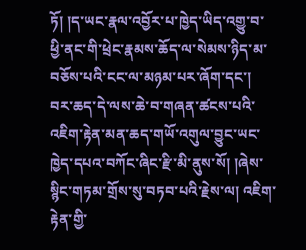ཏོ། །ད་ཡང་རྣལ་འབྱོར་པ་ཁྱེད་ཡིད་འགྱུ་བ་ཕྱི་ནང་གི་ཕྲེང་རྣམས་ཆོད་ལ་སེམས་ཉིད་མ་བཅོས་པའི་ངང་ལ་མཉམ་པར་ཞོག་དང་། བར་ཆད་དེ་ལས་ཆེ་བ་གཞན་ཚངས་པའི་འཇིག་རྟེན་མན་ཆད་གཡོ་འགུལ་བྱུང་ཡང་ཁྱེད་དཔའ་བཀོང་ཞིང་རྫི་མི་ནུས་སོ། །ཞེས་སྙིང་གཏམ་གྲོས་སུ་བཏབ་པའི་རྗེས་ལ། འཇིག་རྟེན་གྱི་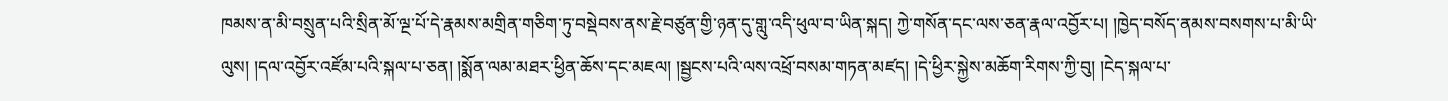ཁམས་ན་མི་བསྲུན་པའི་སྲིན་མོ་ལྔ་པོ་དེ་རྣམས་མགྲིན་གཅིག་ཏུ་བསྡེབས་ནས་རྗེ་བཙུན་གྱི་ཉན་དུ་གླུ་འདི་ཕུལ་བ་ཡིན་སྐད། ཀྱེ་གསོན་དང་ལས་ཅན་རྣལ་འབྱོར་པ། །ཁྱེད་བསོད་ནམས་བསགས་པ་མི་ཡི་ལུས། །དལ་འབྱོར་འཛོམ་པའི་སྐལ་པ་ཅན། །སྨོན་ལམ་མཐར་ཕྱིན་ཆོས་དང་མཇལ། །སྦྱངས་པའི་ལས་འཕྲོ་བསམ་གཏན་མཛད། །དེ་ཕྱིར་སྐྱེས་མཆོག་རིགས་ཀྱི་བུ། །ངེད་སྐལ་པ་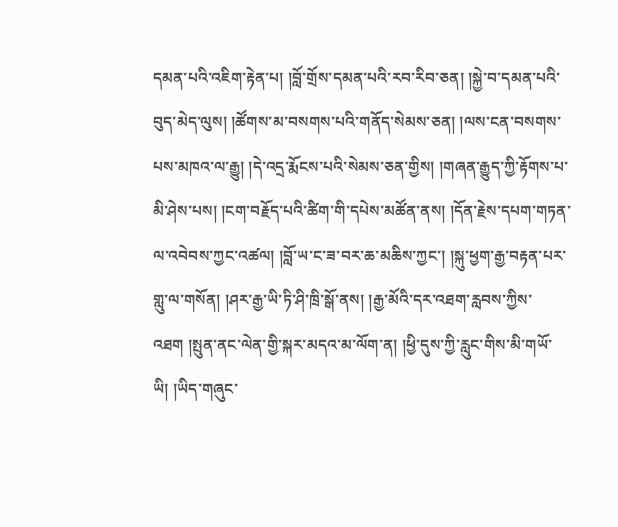དམན་པའི་འཇིག་རྟེན་པ། །བློ་གྲོས་དམན་པའི་རབ་རིབ་ཅན། །སྐྱེ་བ་དམན་པའི་བུད་མེད་ལུས། །ཚོགས་མ་བསགས་པའི་གནོད་སེམས་ཅན། །ལས་ངན་བསགས་པས་མཁའ་ལ་རྒྱུ། །དེ་འདྲ་རྨོངས་པའི་སེམས་ཅན་གྱིས། །གཞན་རྒྱུད་ཀྱི་རྟོགས་པ་མི་ཤེས་པས། །ངག་བརྗོད་པའི་ཚིག་གི་དཔེས་མཚོན་ནས། །དོན་རྗེས་དཔག་གཏན་ལ་འབེབས་ཀྱང་འཚལ། །བློ་ཡ་ང་ཟ་བར་ཆ་མཆིས་ཀྱང་། །སྐུ་ཕྱག་རྒྱ་བརྟན་པར་གླུ་ལ་གསོན། །ཤར་རྒྱ་ཡི་ཏི་ཤི་ཁྲི་སྒོ་ནས། །རྒྱ་མོའི་དར་འཐག་རླབས་ཀྱིས་འཐག །སྤུན་ནང་ལེན་གྱི་སྐར་མདའ་མ་ལོག་ན། །ཕྱི་དུས་ཀྱི་རླུང་གིས་མི་གཡོ་ཡི། །ཡིད་གཞུང་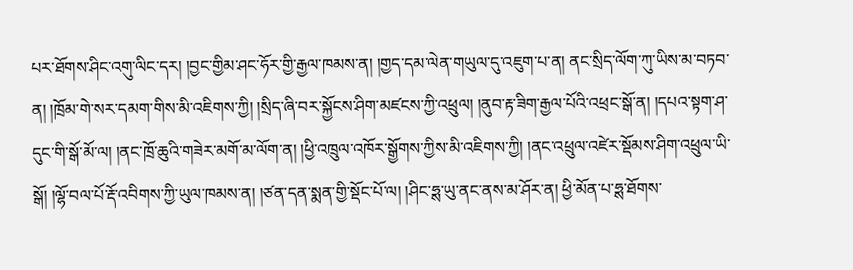པར་ཐོགས་ཤིང་འགུ་ལིང་དར། །བྱང་གྱིམ་ཤང་ཧོར་གྱི་རྒྱལ་ཁམས་ན། །གྱད་དམ་ལེན་གཡུལ་དུ་འཇུག་པ་ན། ནང་སྲིད་ལོག་ཀུ་ཡིས་མ་བཏབ་ན། །ཁྲོམ་གེ་སར་དམག་གིས་མི་འཇིགས་ཀྱི། །སྲིད་ཞི་བར་སྐྱོངས་ཤིག་མཛངས་ཀྱི་འཕྲུལ། །ནུབ་རྟ་ཟིག་རྒྱལ་པོའི་འཕྲང་སྒོ་ན། །དཔའ་སྟག་ཤ་དུང་གི་སྒོ་མོ་ལ། །ནང་ཁྲོ་ཆུའི་གཟེར་མགོ་མ་ལོག་ན། །ཕྱི་འཁྲུལ་འཁོར་སྒྱོགས་ཀྱིས་མི་འཇིགས་ཀྱི། །ནང་འཕྲུལ་འཛེར་སྡོམས་ཤིག་འཕྲུལ་ཡི་སྒོ། །ལྷོ་བལ་པོ་རྡོ་འབིགས་ཀྱི་ཡུལ་ཁམས་ན། །ཙན་དན་སྨན་གྱི་སྡོང་པོ་ལ། །ཤིང་ཧྶ་ཡུ་ནང་ནས་མ་ཤོར་ན། ཕྱི་མོན་པ་ཧྶ་ཐོགས་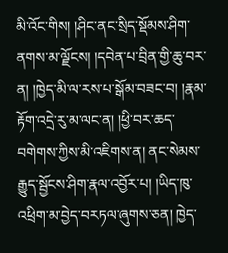མི་འོང་གིས། །ཤིང་ནང་སྲིད་སྡོམས་ཤིག་ནགས་མ་ལྗོངས། །དབེན་པ་བྲིན་གྱི་ཆུ་བར་ན། །ཁྱེད་མི་ལ་རས་པ་སྒོམ་བཟང་བ། །རྣམ་རྟོག་འདྲེ་རུ་མ་ལང་ན། །ཕྱི་བར་ཆད་བགེགས་ཀྱིས་མི་འཇིགས་ན། ནང་སེམས་རྒྱུད་སྦྱོངས་ཤིག་རྣལ་འབྱོར་པ། །ཡིད་ཁུ་འཕྲིག་མ་བྱེད་བརཏལ་ཞུགས་ཅན། ཁྱེད་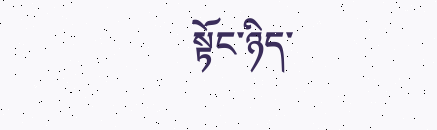སྟོང་ཉིད་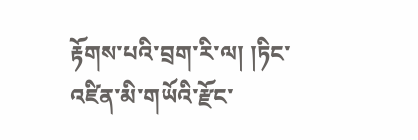རྟོགས་པའི་བྲག་རི་ལ། །ཏིང་འཛིན་མི་གཡོའི་རྫོང་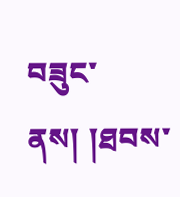བཟུང་ནས། །ཐབས་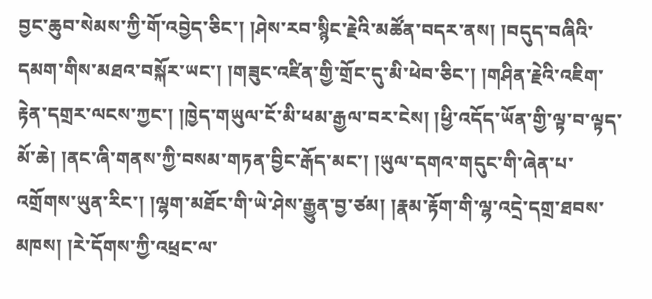བྱང་ཆུབ་སེམས་ཀྱི་གོ་འབྱེད་ཅིང་། །ཤེས་རབ་སྙིང་རྗེའི་མཚོན་བདར་ནས། །བདུད་བཞིའི་དམག་གིས་མཐའ་བསྐོར་ཡང་། །གཟུང་འཛིན་གྱི་གྲོང་དུ་མི་ཕེབ་ཅིང་། །གཤིན་རྗེའི་འཇིག་རྟེན་དགྲར་ལངས་ཀྱང་། །ཁྱེད་གཡུལ་ངོ་མི་ཕམ་རྒྱལ་བར་ངེས། །ཕྱི་འདོད་ཡོན་གྱི་ལྟ་བ་ལྟད་མོ་ཆེ། །ནང་ཞི་གནས་ཀྱི་བསམ་གཏན་བྱིང་རྒོད་མང་། །ཡུལ་དགའ་གདུང་གི་ཞེན་པ་འགྲོགས་ཡུན་རིང་། །ལྷག་མཐོང་གི་ཡེ་ཤེས་རྒྱུན་བྱ་ཙམ། །རྣམ་རྟོག་གི་ལྷ་འདྲེ་དགྲ་ཐབས་མཁས། །རེ་དོགས་ཀྱི་འཕྲང་ལ་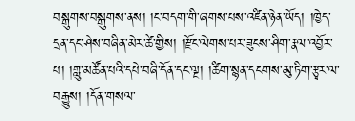བསྒུགས་བསྒུགས་ནས། །ང་བདག་གི་ཞགས་པས་འཛིན་ཉེན་ཡོད། །ཁྱེད་དྲན་དང་ཤེས་བཞིན་མེར་ཚེ་གྱིས། །རྫོང་ལེགས་པར་ཟུངས་ཤིག་རྣལ་འབྱོར་པ། །གླུ་མཚོན་པའི་དཔེ་བཞི་དོན་དང་ལྔ། །ཚིག་སྙན་དངགས་མུ་ཏིག་རྩྭར་ལ་བརྒྱུས། །དོན་གསལ་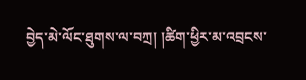བྱེད་མེ་ལོང་ཐུགས་ལ་བཀྲ། །ཚིག་ཕྱིར་མ་འབྲངས་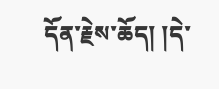དོན་རྗེས་ཆོད། །དེ་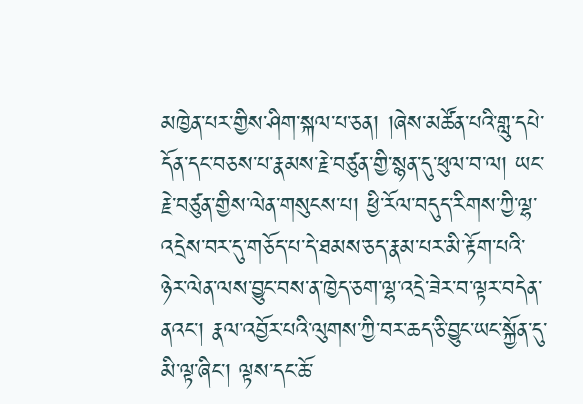མཁྱེན་པར་གྱིས་ཤིག་སྐལ་པ་ཅན། །ཞེས་མཚོན་པའི་གླུ་དཔེ་དོན་དང་བཅས་པ་རྣམས་རྗེ་བཙུན་གྱི་སྙན་དུ་ཕུལ་བ་ལ། ཡང་རྗེ་བཙུན་གྱིས་ལེན་གསུངས་པ། ཕྱི་རོལ་བདུད་རིགས་ཀྱི་ལྷ་འདྲེས་བར་དུ་གཅོད་པ་དེ་ཐམས་ཅད་རྣམ་པར་མི་རྟོག་པའི་ཉེར་ལེན་ལས་བྱུང་བས་ན་ཁྱེད་ཅག་ལྷ་འདྲེ་ཟེར་བ་ལྟར་བདེན་ནའང་། རྣལ་འབྱོར་པའི་ལུགས་ཀྱི་བར་ཆད་ཅི་བྱུང་ཡང་སྐྱོན་དུ་མི་ལྟ་ཞིང་། ལྟས་དང་ཆོ་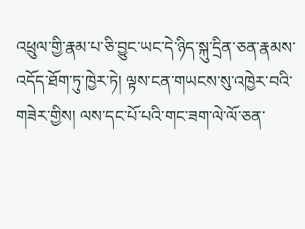འཕྲུལ་གྱི་རྣམ་པ་ཅི་བྱུང་ཡང་དེ་ཉིད་སྐུ་དྲིན་ཅན་རྣམས་འདོད་ཐོག་ཏུ་ཁྱེར་ཏེ། ལྟས་ངན་གཡངས་སུ་འཁྱེར་བའི་གཟེར་གྱིས། ལས་དང་པོ་པའི་གང་ཟག་ལེ་ལོ་ཅན་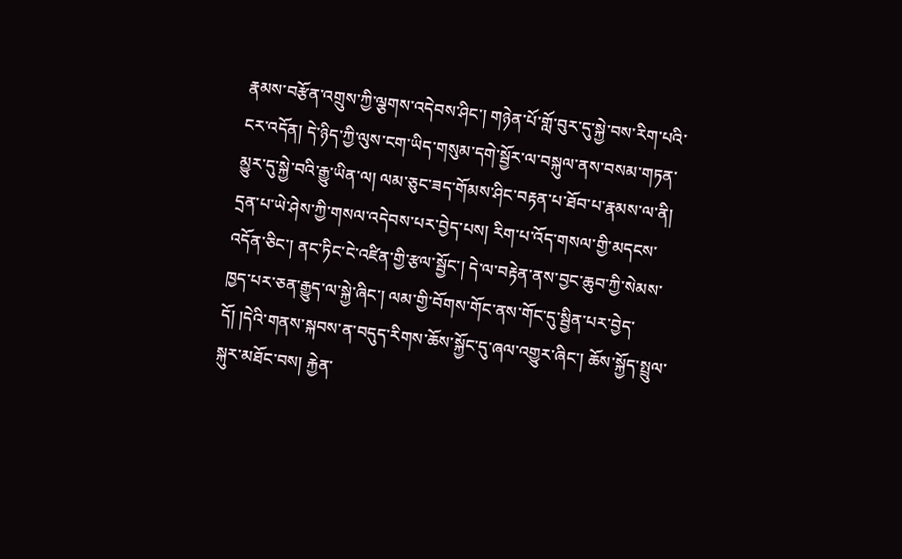རྣམས་བརྩོན་འགྲུས་ཀྱི་ལྕགས་འདེབས་ཤིང་། གཉེན་པོ་གློ་བུར་དུ་སྐྱེ་བས་རིག་པའི་ངར་འདོན། དེ་ཉིད་ཀྱི་ལུས་ངག་ཡིད་གསུམ་དགེ་སྦྱོར་ལ་བསྐུལ་ནས་བསམ་གཏན་མྱུར་དུ་སྐྱེ་བའི་རྒྱུ་ཡིན་ལ། ལམ་ཅུང་ཟད་གོམས་ཤིང་བརྟན་པ་ཐོབ་པ་རྣམས་ལ་ནི། དྲན་པ་ཡེ་ཤེས་ཀྱི་གསལ་འདེབས་པར་བྱེད་པས། རིག་པ་འོད་གསལ་གྱི་མདངས་འདོན་ཅིང་། ནང་ཏིང་ངེ་འཛིན་གྱི་རྩལ་སྦྱོང་། དེ་ལ་བརྟེན་ནས་བྱང་ཆུབ་ཀྱི་སེམས་ཁྱད་པར་ཅན་རྒྱུད་ལ་སྐྱེ་ཞིང་། ལམ་གྱི་བོགས་གོང་ནས་གོང་དུ་སྦྱིན་པར་བྱེད་དོ། །དེའི་གནས་སྐབས་ན་བདུད་རིགས་ཆོས་སྐྱོང་དུ་ཞལ་འགྱུར་ཞིང་། ཆོས་སྐྱོད་སྤྲུལ་སྐུར་མཐོང་བས། རྐྱེན་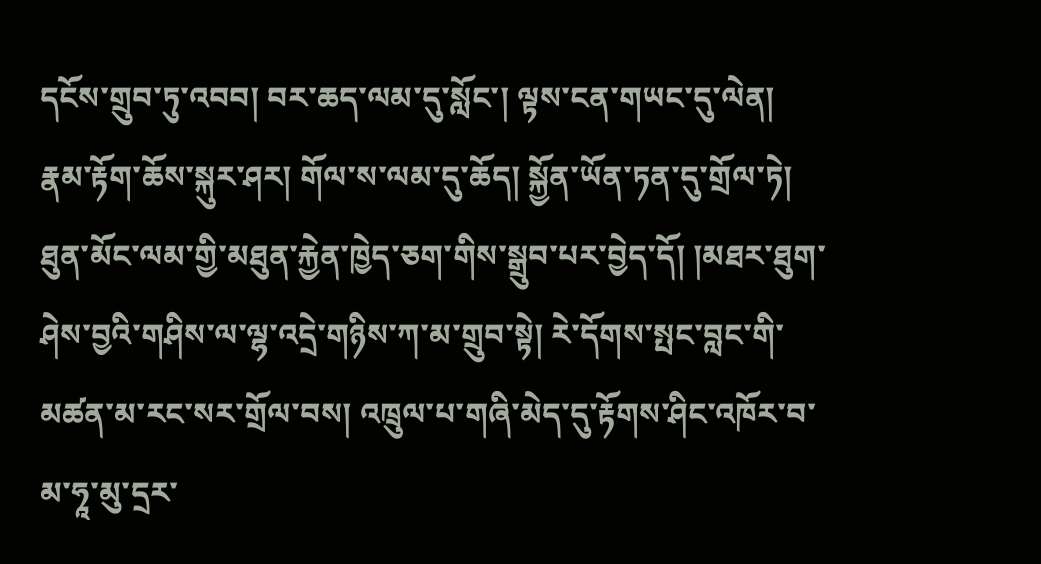དངོས་གྲུབ་ཏུ་འབབ། བར་ཆད་ལམ་དུ་སློང་། ལྟས་ངན་གཡང་དུ་ལེན། རྣམ་རྟོག་ཆོས་སྐུར་ཤར། གོལ་ས་ལམ་དུ་ཆོད། སྐྱོན་ཡོན་ཏན་དུ་གྲོལ་ཏེ། ཐུན་མོང་ལམ་གྱི་མཐུན་རྐྱེན་ཁྱེད་ཅག་གིས་སྒྲུབ་པར་བྱེད་དོ། །མཐར་ཐུག་ཤེས་བྱའི་གཤིས་ལ་ལྷ་འདྲེ་གཉིས་ཀ་མ་གྲུབ་སྟེ། རེ་དོགས་སྤང་བླང་གི་མཚན་མ་རང་སར་གྲོལ་བས། འཁྲུལ་པ་གཞི་མེད་དུ་རྟོགས་ཤིང་འཁོར་བ་མ་ཧཱ་མུ་དྲར་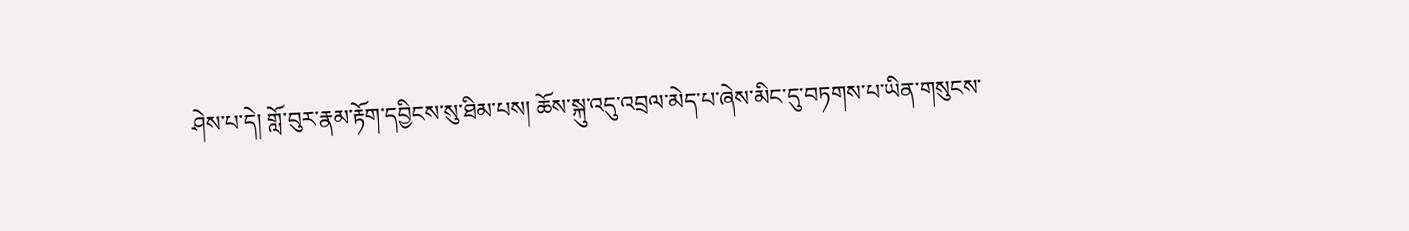ཤེས་པ་དེ། གློ་བུར་རྣམ་རྟོག་དབྱིངས་སུ་ཐིམ་པས། ཆོས་སྐུ་འདུ་འབྲལ་མེད་པ་ཞེས་མིང་དུ་བཏགས་པ་ཡིན་གསུངས་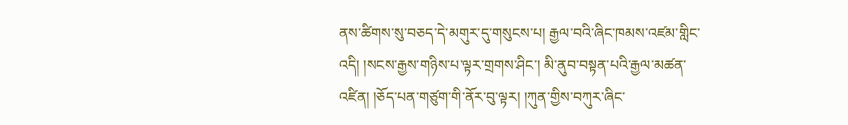ནས་ཚིགས་སུ་བཅད་དེ་མགུར་དུ་གསུངས་པ། རྒྱལ་བའི་ཞིང་ཁམས་འཛམ་གླིང་འདི། །སངས་རྒྱས་གཉིས་པ་ལྟར་གྲགས་ཤིང་། མི་ནུབ་བསྟན་པའི་རྒྱལ་མཚན་འཛིན། །ཅོད་པན་གཙུག་གི་ནོར་བུ་ལྟར། །ཀུན་གྱིས་བཀུར་ཞིང་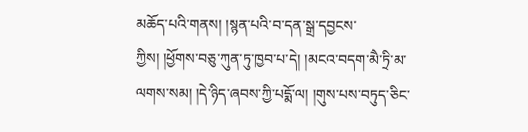མཆོད་པའི་གནས། །སྙན་པའི་བ་དན་སྒྲ་དབྱངས་ཀྱིས། །ཕྱོགས་བཅུ་ཀུན་ཏུ་ཁྱབ་པ་དེ། །མངའ་བདག་མཻ་ཏྲི་མ་ལགས་སམ། །དེ་ཉིད་ཞབས་ཀྱི་པདྨོ་ལ། །གུས་པས་བཏུད་ཅིང་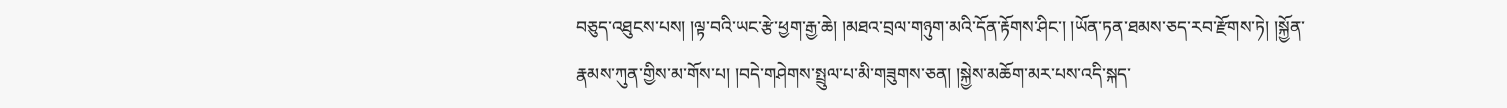བཅུད་འཐུངས་པས། །ལྟ་བའི་ཡང་རྩེ་ཕྱག་རྒྱ་ཆེ། །མཐའ་བྲལ་གཉུག་མའི་དོན་རྟོགས་ཤིང་། །ཡོན་ཏན་ཐམས་ཅད་རབ་རྫོགས་ཏེ། །སྐྱོན་རྣམས་ཀུན་གྱིས་མ་གོས་པ། །བདེ་གཤེགས་སྤྲུལ་པ་མི་གཟུགས་ཅན། །སྐྱེས་མཆོག་མར་པས་འདི་སྐད་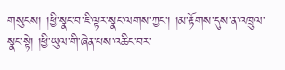གསུངས། །ཕྱི་སྣང་བ་ཇི་ལྟར་སྣང་ལགས་ཀྱང་། །མ་རྟོགས་དུས་ན་འཁྲུལ་སྣང་སྟེ། །ཕྱི་ཡུལ་གི་ཞེན་པས་འཆིང་བར་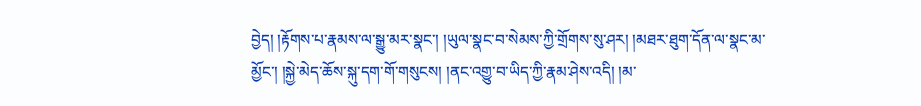བྱེད། །རྟོགས་པ་རྣམས་ལ་སྒྱུ་མར་སྣང་། །ཡུལ་སྣང་བ་སེམས་ཀྱི་གྲོགས་སུ་ཤར། །མཐར་ཐུག་དོན་ལ་སྣང་མ་མྱོང་། །སྐྱེ་མེད་ཆོས་སྐུ་དག་གོ་གསུངས། །ནང་འགྱུ་བ་ཡིད་ཀྱི་རྣམ་ཤེས་འདི། །མ་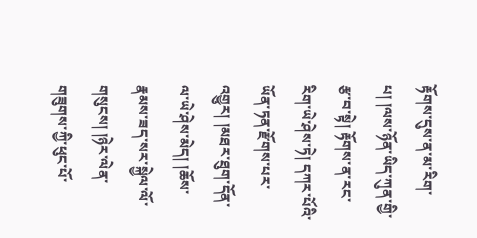རྟོགས་དུས་ན་མ་རིག་པ། །ལས་ཉོན་ཡིད་ཀུན་གྱི་རྩ་བ་སྟེ། རྟོགས་ན་རང་རིག་ཡེ་ཤེས་ཏེ། དཀར་པོའི་ཡོན་ཏན་རྫོགས་པར་འགྱུར། །མཐར་ཐུག་དོན་ལ་ཡེ་ཤེས་མེད། །ཆོས་རྣམས་ཟད་སར་སྐྱེལ་ལོ་གསུངས། །ཉེར་ལེན་གཟུགས་ཀྱི་ཕུང་པོ་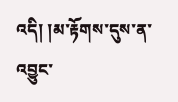འདི། །མ་རྟོགས་དུས་ན་འབྱུང་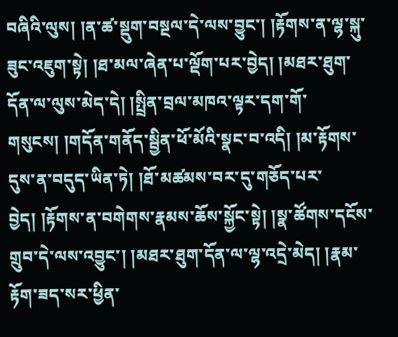བཞིའི་ལུས། །ན་ཚ་སྡུག་བསྔལ་དེ་ལས་བྱུང་། །རྟོགས་ན་ལྷ་སྐུ་ཟུང་འཇུག་སྟེ། །ཐ་མལ་ཞེན་པ་ལྡོག་པར་བྱེད། །མཐར་ཐུག་དོན་ལ་ལུས་མེད་དེ། །སྤྲིན་བྲལ་མཁའ་ལྟར་དག་གོ་གསུངས། །གདོན་གནོད་སྦྱིན་ཕོ་མོའི་སྣང་བ་འདི། །མ་རྟོགས་དུས་ན་བདུད་ཡིན་ཏེ། །ཐོ་མཚམས་བར་དུ་གཅོད་པར་བྱེད། །རྟོགས་ན་བགེགས་རྣམས་ཆོས་སྐྱོང་སྟེ། །སྣ་ཚོགས་དངོས་གྲུབ་དེ་ལས་འབྱུང་། །མཐར་ཐུག་དོན་ལ་ལྷ་འདྲེ་མེད། །རྣམ་རྟོག་ཟད་སར་ཕྱིན་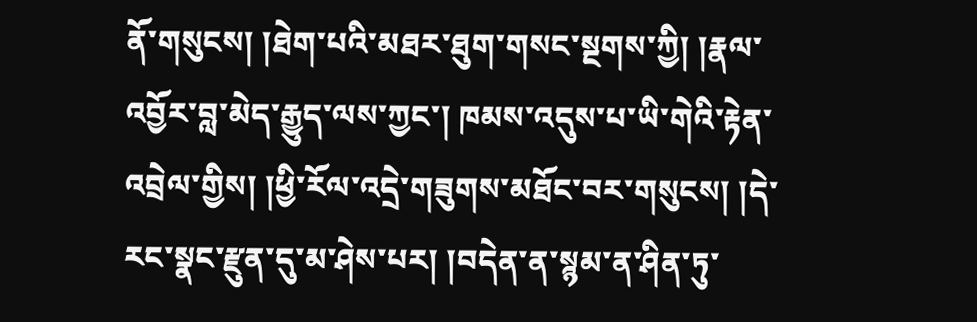ནོ་གསུངས། །ཐེག་པའི་མཐར་ཐུག་གསང་སྔགས་ཀྱི། །རྣལ་འབྱོར་བླ་མེད་རྒྱུད་ལས་ཀྱང་། ཁམས་འདུས་པ་ཡི་གེའི་རྟེན་འབྲེལ་གྱིས། །ཕྱི་རོལ་འདྲེ་གཟུགས་མཐོང་བར་གསུངས། །དེ་རང་སྣང་རྫུན་དུ་མ་ཤེས་པར། །བདེན་ན་སྙམ་ན་ཤིན་ཏུ་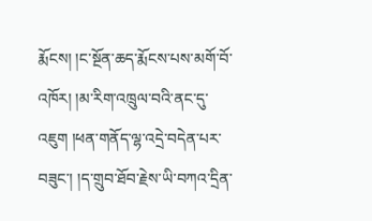རྨོངས། །ང་སྔོན་ཆད་རྨོངས་པས་མགོ་བོ་འཁོར། །མ་རིག་འཁྲུལ་བའི་ནང་དུ་འཇུག །ཕན་གནོད་ལྷ་འདྲེ་བདེན་པར་བཟུང་། །ད་གྲུབ་ཐོབ་རྗེས་ཡི་བཀའ་དྲིན་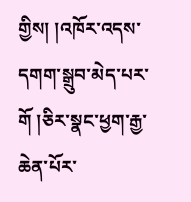གྱིས། །འཁོར་འདས་དགག་སྒྲུབ་མེད་པར་གོ །ཅིར་སྣང་ཕྱག་རྒྱ་ཆེན་པོར་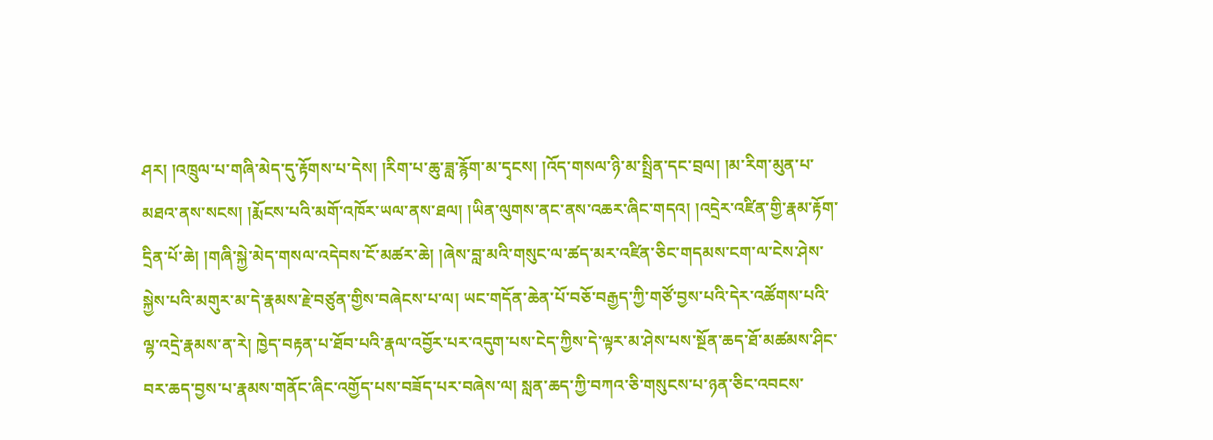ཤར། །འཁྲུལ་པ་གཞི་མེད་དུ་རྟོགས་པ་དེས། །རིག་པ་ཆུ་ཟླ་རྙོག་མ་དྭངས། །འོད་གསལ་ཉི་མ་སྤྲིན་དང་བྲལ། །མ་རིག་མུན་པ་མཐའ་ནས་སངས། །རྨོངས་པའི་མགོ་འཁོར་ཡལ་ནས་ཐལ། །ཡིན་ལུགས་ནང་ནས་འཆར་ཞིང་གདའ། །འདྲེར་འཛིན་གྱི་རྣམ་རྟོག་དྲིན་པོ་ཆེ། །གཞི་སྐྱེ་མེད་གསལ་འདེབས་ངོ་མཚར་ཆེ། །ཞེས་བླ་མའི་གསུང་ལ་ཚད་མར་འཛིན་ཅིང་གདམས་ངག་ལ་ངེས་ཤེས་སྐྱེས་པའི་མགུར་མ་དེ་རྣམས་རྗེ་བཙུན་གྱིས་བཞེངས་པ་ལ། ཡང་གདོན་ཆེན་པོ་བཅོ་བརྒྱད་ཀྱི་གཙོ་བྱས་པའི་དེར་འཚོགས་པའི་ལྷ་འདྲེ་རྣམས་ན་རེ། ཁྱེད་བརྟན་པ་ཐོབ་པའི་རྣལ་འབྱོར་པར་འདུག་པས་ངེད་ཀྱིས་དེ་ལྟར་མ་ཤེས་པས་སྔོན་ཆད་ཐོ་མཚམས་ཤིང་བར་ཆད་བྱས་པ་རྣམས་གནོང་ཞིང་འགྱོད་པས་བཟོད་པར་བཞེས་ལ། སླན་ཆད་ཀྱི་བཀའ་ཅི་གསུངས་པ་ཉན་ཅིང་འབངས་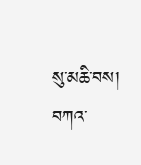སུ་མཆི་བས། བཀའ་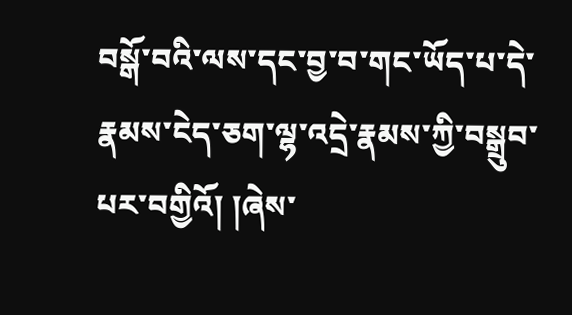བསྒོ་བའི་ལས་དང་བྱ་བ་གང་ཡོད་པ་དེ་རྣམས་ངེད་ཅག་ལྷ་འདྲེ་རྣམས་ཀྱི་བསྒྲུབ་པར་བགྱིའོ། །ཞེས་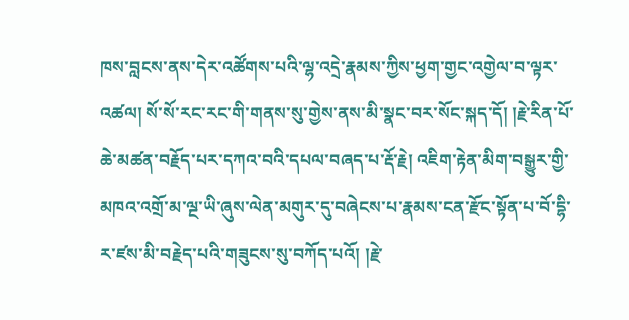ཁས་བླངས་ནས་དེར་འཚོགས་པའི་ལྷ་འདྲེ་རྣམས་ཀྱིས་ཕྱག་གྱང་འགྱེལ་བ་ལྟར་འཚལ། སོ་སོ་རང་རང་གི་གནས་སུ་གྱེས་ནས་མི་སྣང་བར་སོང་སྐད་དོ། །རྗེ་རིན་པོ་ཆེ་མཚན་བརྗོད་པར་དཀའ་བའི་དཔལ་བཞད་པ་རྡོ་རྗེ། འཇིག་རྟེན་མིག་བསྒྱུར་གྱི་མཁའ་འགྲོ་མ་ལྔ་ཡི་ཞུས་ལེན་མགུར་དུ་བཞེངས་པ་རྣམས་ངན་རྫོང་སྟོན་པ་བོ་དྷི་ར་ཛས་མི་བརྗེད་པའི་གཟུངས་སུ་བཀོད་པའོ། །རྗེ་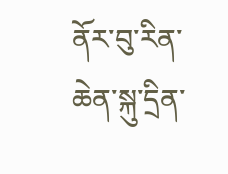ནོར་བུ་རིན་ཆེན་སྐུ་དྲིན་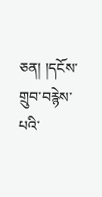ཅན། །དངོས་གྲུབ་བརྙེས་པའི་